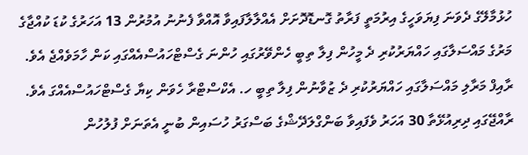ހުޅުމާލޭގެ ދެވަނަ ފިޔަވަހީގެ އިރުމަތީ ފަރާތު ގޮނޑޮދޮށަށް އެއްލާލާފައިވާ އޮއްވާ ފެނުނު އުމުރުން 13 އަހަރުގެ ކުޑަ ކުއްޖާގެ މަރުގެ މައްސަލާގައި ހައްޔަރުކުރި ދެ މީހުން ފިލާ ތިބީ ހެންވޭރުގައި ހުންނަ ގެސްޓްހައުސްއެއްގައި ކަން ހާމަވެއްޖެ އެވެ.
ރާއިފް މަރާލި މައްސަލާގައި ހައްޔަރުކުރި ދެ ޒުވާނުން ފިލާ ތިބީ ހ. އެކްސްޓްރާ ހެވަން ކިޔާ ގެސްޓްހައުސްއެއްގަ އެވެ.
ރާއްޖޭގައި ދިރިއުޅޭތާ 30 އަހަރު ވެފައިވާ ބަންގްލަދޭޝްގެ ބަސްގަރު ހުސައިން ބުނީ އެތަނަށް ފުލުހުން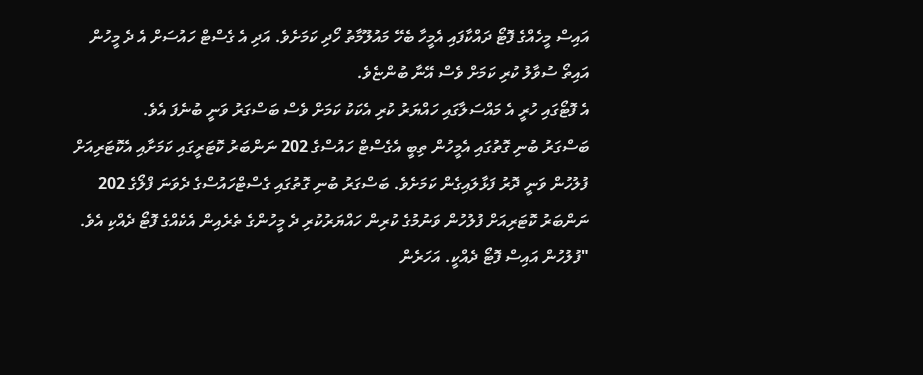އައިސް މީހެއްގެ ފޮޓޯ ދައްކާފައި އެމީހާ ބެހޭ މައުލޫމާތު ހޯދި ކަމަށެވެ. އަދި އެ ގެސްޓް ހައުސަށް އެ ދެ މީހުން އައިތޯ ސުވާލު ކުރި ކަމަށް ވެސް އޭނާ ބުންޏެވެ.
އެ ފޮޓޯގައި ހުރީ އެ މައްސަލާގައި ހައްޔަރު ކުރި އެކަކު ކަމަށް ވެސް ބަސްގަރު ވަނީ ބުނެފަ އެވެ.
ބަސްގަރު ބުނި ގޮތުގައި އެމީހުން ތިބީ އެގެސްޓް ހައުސްގެ 202 ނަންބަރު ކޮޓަރީގައި ކަމަށާއި އެކޮޓަރިއަށް ފުލުހުން ވަނީ ދޮރު ފަޅާލައިގެން ކަމަށެވެ. ބަސްގަރު ބުނި ގޮތުގައި ގެސްޓްހައުސްގެ ދެވަނަ ފްލޯގެ 202 ނަންބަރު ކޮޓަރިއަށް ފުލުހުން ވަނުމުގެ ކުރިން ހައްޔަރުކުރި ދެ މީހުންގެ ތެރެއިން އެކެއްގެ ފޮޓޯ ދެއްކި އެވެ.
"ފުލުހުން އައިސް ފޮޓޯ ދެއްކީ. އަހަރެން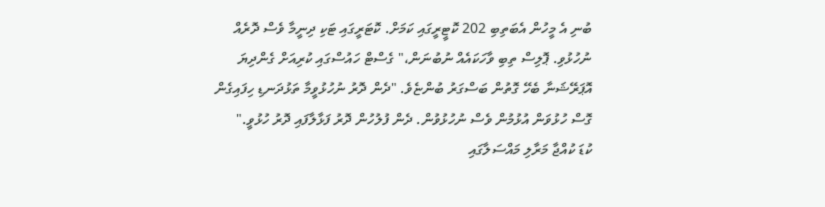ބުނި އެ މީހުން އެބަތިބި 202 ކޮޓީރީގައި ކަމަށް. ކޮޓަރީގައި ޓަކި ދިނީމާ ވެސް ދޮރެއް ނުހުޅުވި. ޕޮލިސް ތިބި ވާހަކައެއް ނުބުނަން،" ގެސްޓް ހައުސްގައި ކުރިއަށް ގެންދިޔަ އޮޕަރޭޝަނާ ބެހޭ ގޮތުން ބަސްގަރު ބުންޏެވެ. "ދެން ދޮރު ނުހުޅުވީމާ ތަޅުދަނޑި ހިފައިގެން ގޮސް ހުޅުވަން އުޅުމުން ވެސް ނުހުޅުވުން. ދެން ފުލުހުން ދޮރު ފަޅާލާފައި ދޮރު ހުޅުވީ."
ކުޑަ ކުއްޖާ މަރާލި މައްސަލާގައި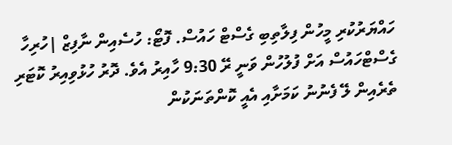ހައްޔަރުކުރި މީހުން ފިލާތިބި ގެސްޓް ހައުސް. ފޮޓޯ: ހުސެއިން ނާފިޒް |ހުރިހާ
ގެސްޓްހައުސް އަށް ފުލުހުން ވަނީ ރޭ 9:30 ހާއިރު އެވެ. ދޮރު ހުޅުވިއިރު ކޮޓަރި ތެރެއިން ލޭ ފެނުނު ކަމަށާއި އެއީ ކޮންތަނަކުން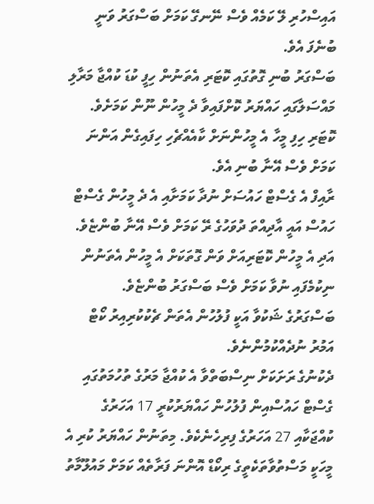އައިސްހުރި ލޭ ކަމެއް ވެސް ނޭނގޭ ކަމަށް ބަސްގަރު ވަނީ ބުނެފަ އެވެ.
ބަސްގަރު ބުނި ގޮތުގައި ކޮޓަރި އެތަނުން ހިފީ ކުޑަ ކުއްޖާ މަރާލި މައްސަލާގައި ހައްޔަރު ކޮށްފައިވާ ދެ މީހުން ނޫން ކަމަށެވެ. ކޮޓަރި ހިފި މީހާ އެ މީހުންނަށް ކާއެއްޗެހި ހިފައިގެން އަންނަ ކަމަށް ވެސް އޭނާ ބުނި އެވެ.
ރާއިފް އެ ގެސްޓް ހައުސަށް ނުދާ ކަމަށާއި އެ ދެ މީހުން ގެސްޓް ހައުސް އައީ އާދިއްތަ ދުވަހުގެ ރޭ ކަމަށް ވެސް އޭނާ ބުންޏެވެ. އަދި އެ މީހުން ކޮޓަރިއަށް ވަން ގޮތަކަށް އެ މީހުން އެތަނުން ނިކުމެފައި ނުވާ ކަމަށް ވެސް ބަސްގަރު ބުންޏެވެ.
ބަސްގަރުގެ ޝަކުވާ އަކީ ފުލުހުން އެތަން ޗެކުކުރިއިރު ކޯޓް އަމުރު ނުދެއްކުމުންނެވެ.
ދެކުނުގެ ރަށަކަށް ނިސްބަތްވާ އެ ކުއްޖާ މަރުގެ ތުހުމަތުގައި ގެސްޓް ހައުސްއިން ފުލުހުން ހައްޔަރުކުރީ 17 އަހަރުގެ ކުއްޖަކާއި 27 އަހަރުގެ ފިރިހެނެކެވެ. މިތަނުން ހައްޔަރު ކުރި އެ މީހަކީ މަސްތުވާތަކެތީގެ ރިކޯޑް އޮންނަ ފަރާތެއް ކަމަށް މައުލޫމާތު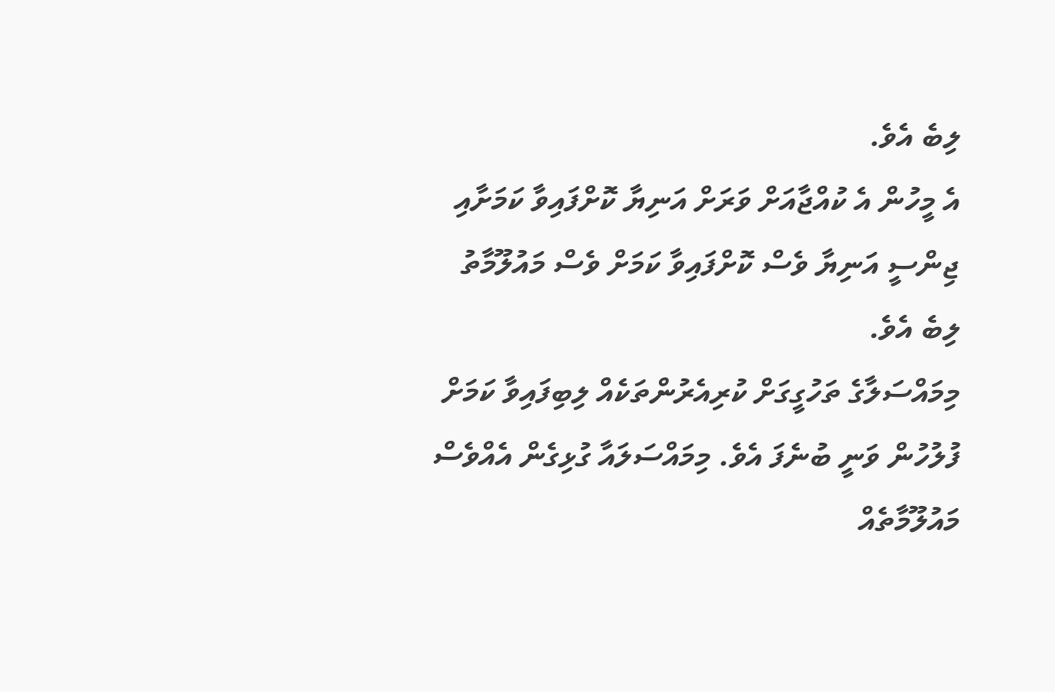ލިބެ އެވެ.
އެ މީހުން އެ ކުއްޖާއަށް ވަރަށް އަނިޔާ ކޮށްފައިވާ ކަމަށާއި ޖިންސީ އަނިޔާ ވެސް ކޮށްފައިވާ ކަމަށް ވެސް މައުލޫމާތު ލިބެ އެވެ.
މިމައްސަލާގެ ތަހުގީގަށް ކުރިއެރުންތަކެއް ލިބިފައިވާ ކަމަށް ފުލުހުން ވަނީ ބުނެފަ އެވެ. މިމައްސަލައާ ގުޅިގެން އެއްވެސް މައުލޫމާތެއް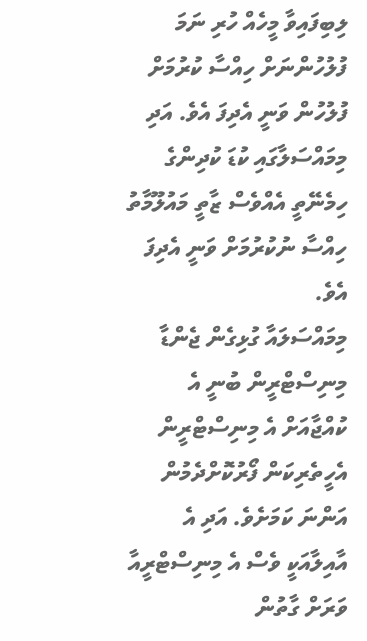ލިބިފައިވާ މީހެއް ހުރި ނަމަ ފުލުހުންނަށް ހިއްސާ ކުރުމަށް ފުލުހުން ވަނީ އެދިފަ އެވެ. އަދި މިމައްސަލާގައި ކުޑަ ކުދިންގެ ހިމެނޭތީ އެއްވެސް ޒާތީ މައުލޫމާތު ހިއްސާ ނުކުރުމަށް ވަނީ އެދިފަ އެވެ.
މިމައްސަލައާ ގުޅިގެން ޖެންޑާ މިނިސްޓްރީން ބުނީ އެ ކުއްޖާއަށް އެ މިނިސްޓްރީން އެހީތެރިކަން ފޯރުކޮށްދެމުން އަންނަ ކަމަށެވެ. އަދި އެ އާއިލާއަކީ ވެސް އެ މިނިސްޓްރީއާ ވަރަށް ގާތުން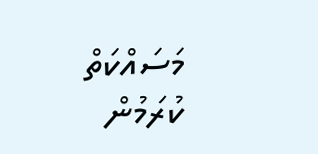މަސައްކަތް ކުރަމުން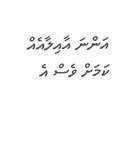އަންނަ އާއިލާއެއް ކަމަށް ވެސް އެ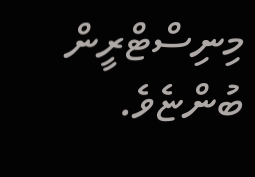މިނިސްޓްރީން ބުންޏެވެ.